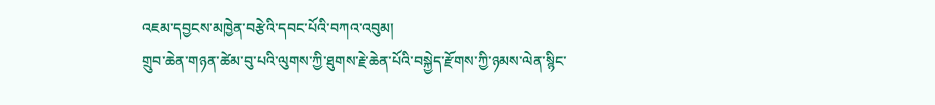འཇམ་དབྱངས་མཁྱེན་བརྩེའི་དབང་པོའི་བཀའ་འབུམ།
གྲུབ་ཆེན་གཉན་ཚེམ་བུ་པའི་ལུགས་ཀྱི་ཐུགས་རྗེ་ཆེན་པོའི་བསྐྱེད་རྫོགས་ཀྱི་ཉམས་ལེན་སྙིང་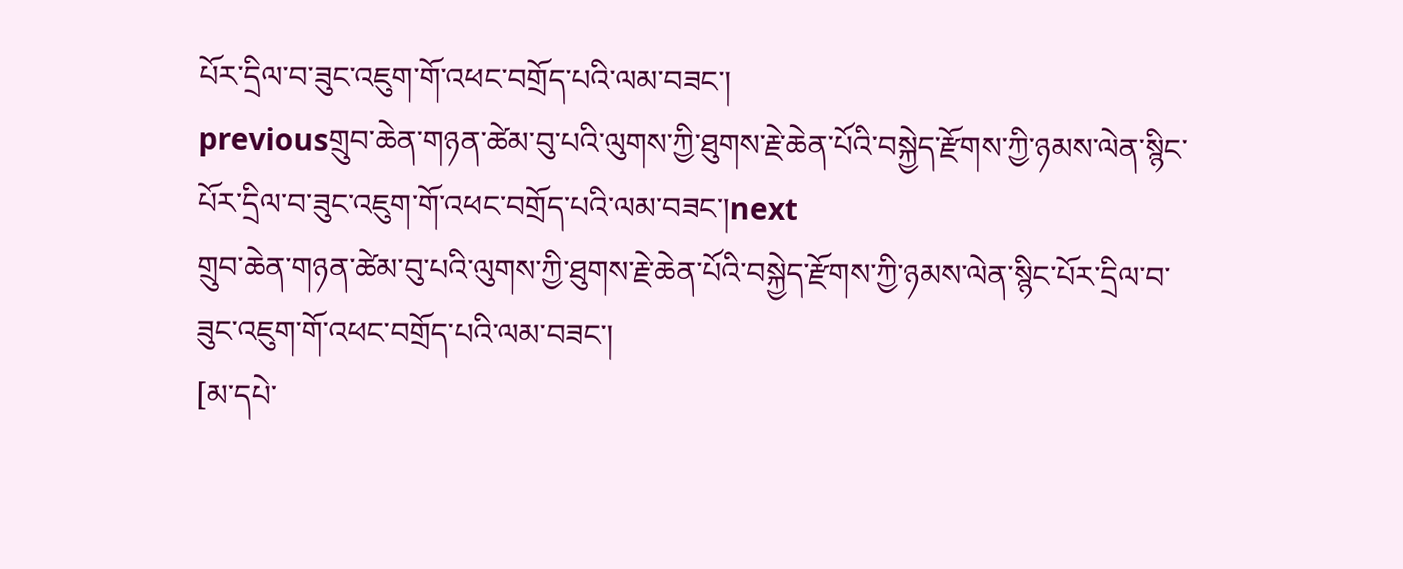པོར་དྲིལ་བ་ཟུང་འཇུག་གོ་འཕང་བགྲོད་པའི་ལམ་བཟང་།
previousགྲུབ་ཆེན་གཉན་ཚེམ་བུ་པའི་ལུགས་ཀྱི་ཐུགས་རྗེ་ཆེན་པོའི་བསྐྱེད་རྫོགས་ཀྱི་ཉམས་ལེན་སྙིང་པོར་དྲིལ་བ་ཟུང་འཇུག་གོ་འཕང་བགྲོད་པའི་ལམ་བཟང་།next
གྲུབ་ཆེན་གཉན་ཚེམ་བུ་པའི་ལུགས་ཀྱི་ཐུགས་རྗེ་ཆེན་པོའི་བསྐྱེད་རྫོགས་ཀྱི་ཉམས་ལེན་སྙིང་པོར་དྲིལ་བ་ཟུང་འཇུག་གོ་འཕང་བགྲོད་པའི་ལམ་བཟང་།
[མ་དཔེ་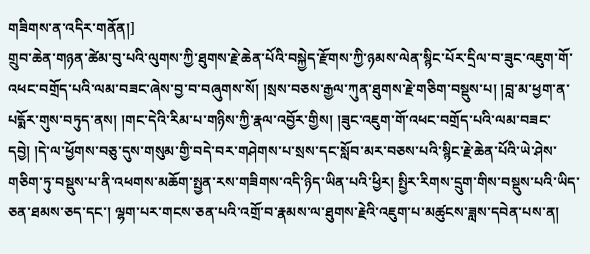གཟིགས་ན་འདིར་གནོན།]
གྲུབ་ཆེན་གཉན་ཚེམ་བུ་པའི་ལུགས་ཀྱི་ཐུགས་རྗེ་ཆེན་པོའི་བསྐྱེད་རྫོགས་ཀྱི་ཉམས་ལེན་སྙིང་པོར་དྲིལ་བ་ཟུང་འཇུག་གོ་འཕང་བགྲོད་པའི་ལམ་བཟང་ཞེས་བྱ་བ་བཞུགས་སོ། །སྲས་བཅས་རྒྱལ་ཀུན་ཐུགས་རྗེ་གཅིག་བསྡུས་པ། །བླ་མ་ཕྱག་ན་པདྨོར་གུས་བཏུད་ནས། །གང་དེའི་རིམ་པ་གཉིས་ཀྱི་རྣལ་འབྱོར་གྱིས། །ཟུང་འཇུག་གོ་འཕང་བགྲོད་པའི་ལམ་བཟང་དབྱེ། །དེ་ལ་ཕྱོགས་བཅུ་དུས་གསུམ་གྱི་བདེ་བར་གཤེགས་པ་སྲས་དང་སློབ་མར་བཅས་པའི་སྙིང་རྗེ་ཆེན་པོའི་ཡེ་ཤེས་གཅིག་ཏུ་བསྡུས་པ་ནི་འཕགས་མཆོག་སྤྱན་རས་གཟིགས་འདི་ཉིད་ཡིན་པའི་ཕྱིར། སྤྱིར་རིགས་དྲུག་གིས་བསྡུས་པའི་ཡིད་ཅན་ཐམས་ཅད་དང་། ལྷག་པར་གངས་ཅན་པའི་འགྲོ་བ་རྣམས་ལ་ཐུགས་རྗེའི་འཇུག་པ་མཚུངས་ཟླས་དབེན་པས་ན།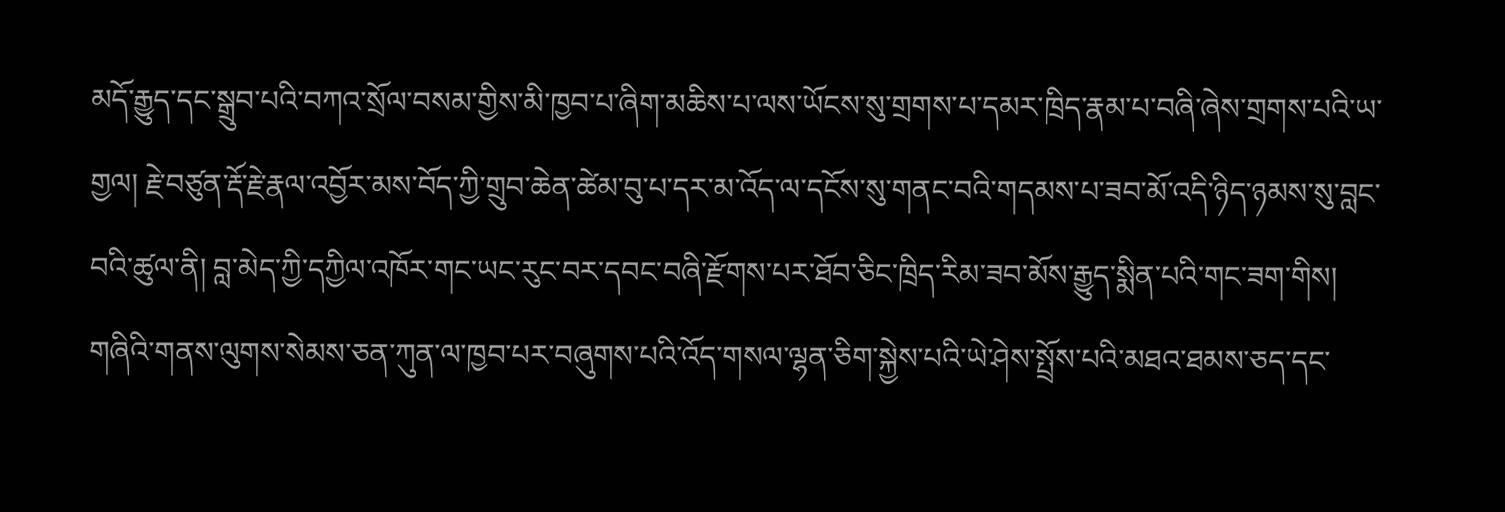མདོ་རྒྱུད་དང་སྒྲུབ་པའི་བཀའ་སྲོལ་བསམ་གྱིས་མི་ཁྱབ་པ་ཞིག་མཆིས་པ་ལས་ཡོངས་སུ་གྲགས་པ་དམར་ཁྲིད་རྣམ་པ་བཞི་ཞེས་གྲགས་པའི་ཡ་གྱལ། རྗེ་བཙུན་རྡོ་རྗེ་རྣལ་འབྱོར་མས་བོད་ཀྱི་གྲུབ་ཆེན་ཚེམ་བུ་པ་དར་མ་འོད་ལ་དངོས་སུ་གནང་བའི་གདམས་པ་ཟབ་མོ་འདི་ཉིད་ཉམས་སུ་བླང་བའི་ཚུལ་ནི། བླ་མེད་ཀྱི་དཀྱིལ་འཁོར་གང་ཡང་རུང་བར་དབང་བཞི་རྫོགས་པར་ཐོབ་ཅིང་ཁྲིད་རིམ་ཟབ་མོས་རྒྱུད་སྨིན་པའི་གང་ཟག་གིས། གཞིའི་གནས་ལུགས་སེམས་ཅན་ཀུན་ལ་ཁྱབ་པར་བཞུགས་པའི་འོད་གསལ་ལྷན་ཅིག་སྐྱེས་པའི་ཡེ་ཤེས་སྤྲོས་པའི་མཐའ་ཐམས་ཅད་དང་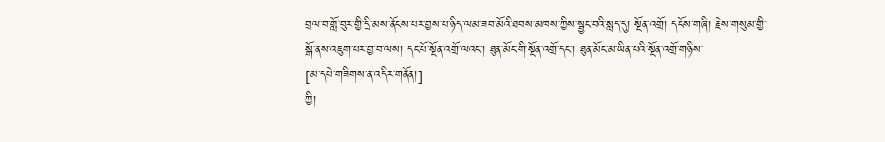བྲལ་བ་གློ་བུར་གྱི་དྲི་མས་ནོངས་པར་བྱས་པ་ཉིད་ལམ་ཟབ་མོའི་ཐབས་མཁས་ཀྱིས་སྦྱང་བའི་སླད་དུ། སྔོན་འགྲོ། དངོས་གཞི། རྗེས་གསུམ་གྱི་སྒོ་ནས་འཇུག་པར་བྱ་བ་ལས། དང་པོ་སྔོན་འགྲོ་ལའང་། ཐུན་མོང་གི་སྔོན་འགྲོ་དང་། ཐུན་མོང་མ་ཡིན་པའི་སྔོན་འགྲོ་གཉིས་
[མ་དཔེ་གཟིགས་ན་འདིར་གནོན།]
ཀྱི།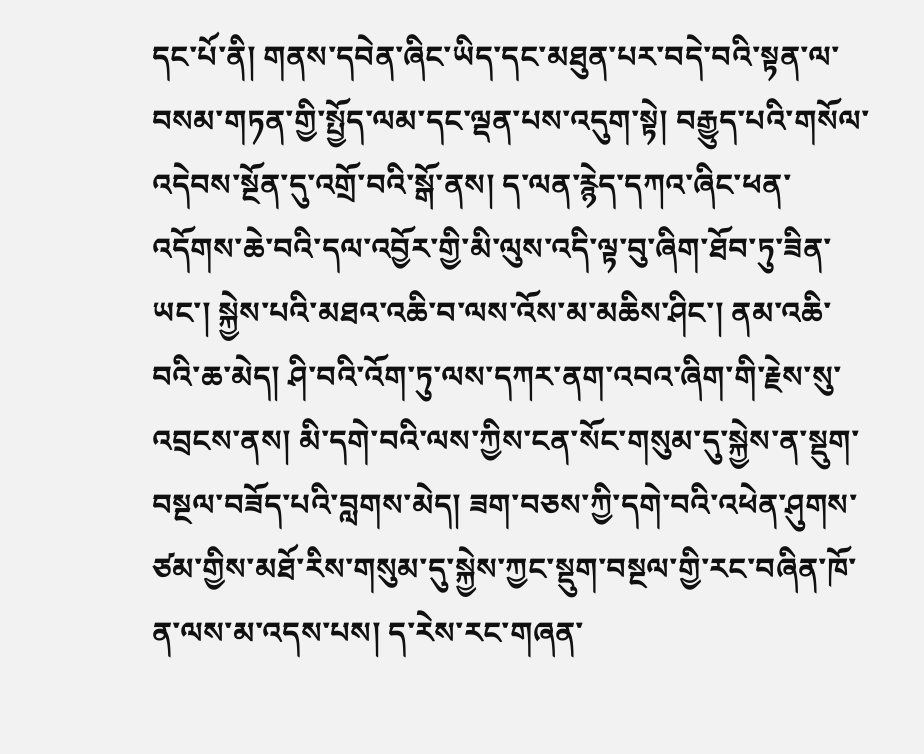དང་པོ་ནི། གནས་དབེན་ཞིང་ཡིད་དང་མཐུན་པར་བདེ་བའི་སྟན་ལ་བསམ་གཏན་གྱི་སྤྱོད་ལམ་དང་ལྡན་པས་འདུག་སྟེ། བརྒྱུད་པའི་གསོལ་འདེབས་སྔོན་དུ་འགྲོ་བའི་སྒོ་ནས། ད་ལན་རྙེད་དཀའ་ཞིང་ཕན་འདོགས་ཆེ་བའི་དལ་འབྱོར་གྱི་མི་ལུས་འདི་ལྟ་བུ་ཞིག་ཐོབ་ཏུ་ཟིན་ཡང་། སྐྱེས་པའི་མཐའ་འཆི་བ་ལས་འོས་མ་མཆིས་ཤིང་། ནམ་འཆི་བའི་ཆ་མེད། ཤི་བའི་འོག་ཏུ་ལས་དཀར་ནག་འབའ་ཞིག་གི་རྗེས་སུ་འབྲངས་ནས། མི་དགེ་བའི་ལས་ཀྱིས་ངན་སོང་གསུམ་དུ་སྐྱེས་ན་སྡུག་བསྔལ་བཟོད་པའི་བླགས་མེད། ཟག་བཅས་ཀྱི་དགེ་བའི་འཕེན་ཤུགས་ཙམ་གྱིས་མཐོ་རིས་གསུམ་དུ་སྐྱེས་ཀྱང་སྡུག་བསྔལ་གྱི་རང་བཞིན་ཁོ་ན་ལས་མ་འདས་པས། ད་རེས་རང་གཞན་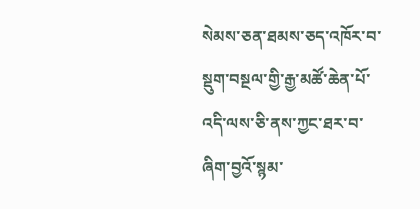སེམས་ཅན་ཐམས་ཅད་འཁོར་བ་སྡུག་བསྔལ་གྱི་རྒྱ་མཚོ་ཆེན་པོ་འདི་ལས་ཅི་ནས་ཀྱང་ཐར་བ་ཞིག་བྱའོ་སྙམ་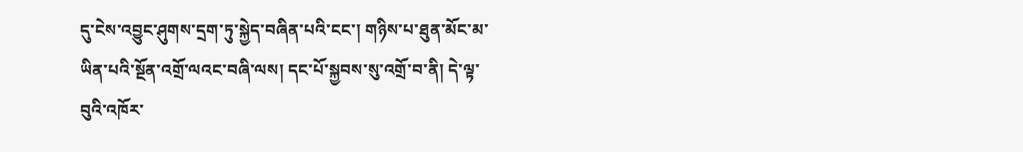དུ་ངེས་འབྱུང་ཤུགས་དྲག་ཏུ་སྐྱེད་བཞིན་པའི་ངང་། གཉིས་པ་ཐུན་མོང་མ་ཡིན་པའི་སྔོན་འགྲོ་ལའང་བཞི་ལས། དང་པོ་སྐྱབས་སུ་འགྲོ་བ་ནི། དེ་ལྟ་བུའི་འཁོར་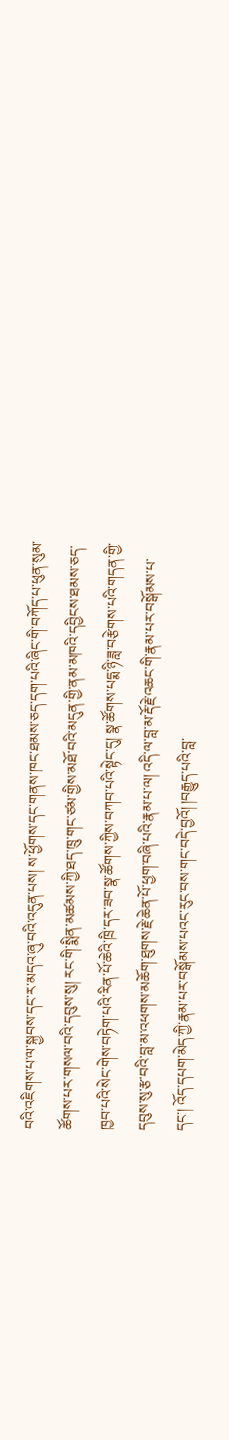བའི་འཇིགས་པ་ལ་སྐྱབས་དང་ར་མདའ་ཞུ་བའི་འདུན་པས། ས་ཕྱོགས་དང་གནས་ཁང་ཐམས་ཅད་དག་པའི་ཞིང་གི་བཀོད་པ་ཕུན་སུམ་ཚོགས་པར་གསལ་བའི་དབུས་སུ། རང་གི་སྨིན་མཚམས་ཀྱི་ཐད་ཁྲུ་གང་ཙམ་གྱིས་མཐོ་བའི་མདུན་གྱི་ནམ་མཁའི་དབྱིངས་ཐམས་ཅད་ཁྱབ་པའི་སེང་གེས་བཏེག་པའི་རིན་པོ་ཆེའི་ཁྲི་དར་ཟབ་སྣ་ཚོགས་ཀྱིས་བཀབ་པའི་སྟེང་དུ། སྣ་ཚོགས་པདྨ་ཉི་ཟླ་བརྩེགས་པའི་གདན་གྱི་དབུས་སུ་རྩ་བའི་བླ་མ་འཕགས་མཆོག་ཐུགས་རྗེ་ཆེན་པོ་ཕྱག་བཞི་པའི་རྣམ་པ་ལ། འདི་ལ་བླ་མ་རྡོ་རྗེ་འཆང་གི་རྣམ་པར་བསྒོམས་པ་དང་། འོད་དཔག་མེད་ཀྱི་རྣམ་པར་བསྒོམས་པའང་རུང་བས་གང་བདེ་བྱའོ། །བརྒྱུད་པའི་བླ་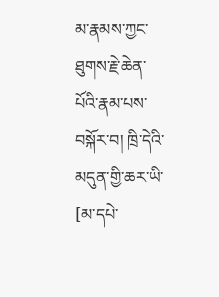མ་རྣམས་ཀྱང་ཐུགས་རྗེ་ཆེན་པོའི་རྣམ་པས་བསྐོར་བ། ཁྲི་དེའི་མདུན་གྱི་ཆར་ཡི་
[མ་དཔེ་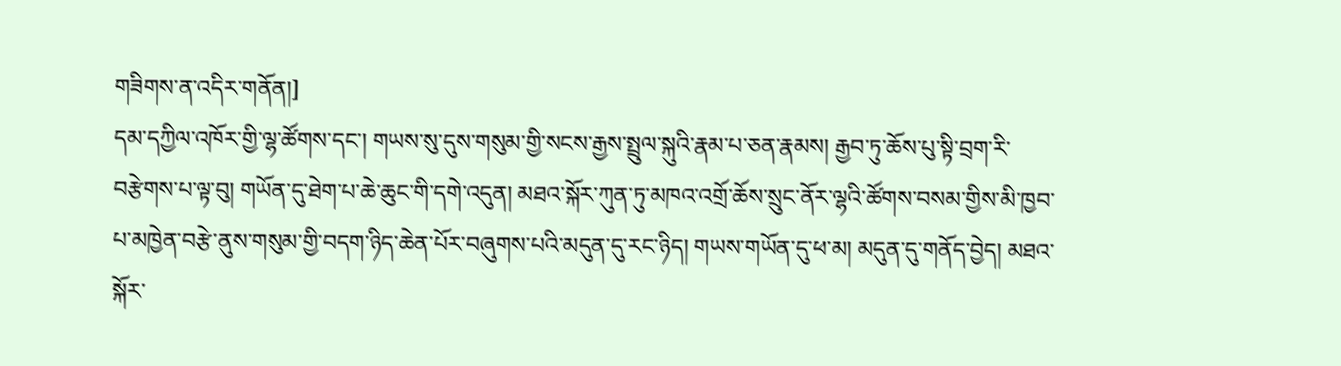གཟིགས་ན་འདིར་གནོན།]
དམ་དཀྱིལ་འཁོར་གྱི་ལྷ་ཚོགས་དང་། གཡས་སུ་དུས་གསུམ་གྱི་སངས་རྒྱས་སྤྲུལ་སྐུའི་རྣམ་པ་ཅན་རྣམས། རྒྱབ་ཏུ་ཆོས་པུ་སྟི་བྲག་རི་བརྩེགས་པ་ལྟ་བུ། གཡོན་དུ་ཐེག་པ་ཆེ་ཆུང་གི་དགེ་འདུན། མཐའ་སྐོར་ཀུན་ཏུ་མཁའ་འགྲོ་ཆོས་སྲུང་ནོར་ལྷའི་ཚོགས་བསམ་གྱིས་མི་ཁྱབ་པ་མཁྱེན་བརྩེ་ནུས་གསུམ་གྱི་བདག་ཉིད་ཆེན་པོར་བཞུགས་པའི་མདུན་དུ་རང་ཉིད། གཡས་གཡོན་དུ་ཕ་མ། མདུན་དུ་གནོད་བྱེད། མཐའ་སྐོར་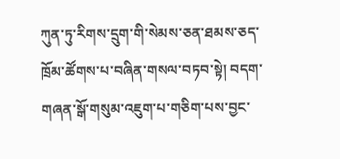ཀུན་ཏུ་རིགས་དྲུག་གི་སེམས་ཅན་ཐམས་ཅད་ཁྲོམ་ཚོགས་པ་བཞིན་གསལ་བཏབ་སྟེ། བདག་གཞན་སྒོ་གསུམ་འཇུག་པ་གཅིག་པས་བྱང་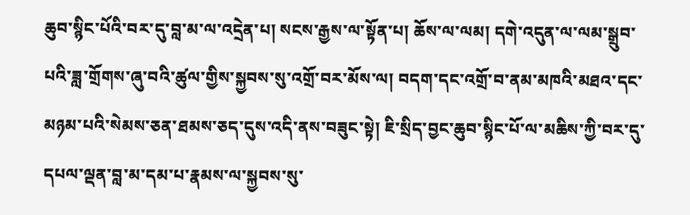ཆུབ་སྙིང་པོའི་བར་དུ་བླ་མ་ལ་འདྲེན་པ། སངས་རྒྱས་ལ་སྟོན་པ། ཆོས་ལ་ལམ། དགེ་འདུན་ལ་ལམ་སྒྲུབ་པའི་ཟླ་གྲོགས་ཞུ་བའི་ཚུལ་གྱིས་སྐྱབས་སུ་འགྲོ་བར་མོས་ལ། བདག་དང་འགྲོ་བ་ནམ་མཁའི་མཐའ་དང་མཉམ་པའི་སེམས་ཅན་ཐམས་ཅད་དུས་འདི་ནས་བཟུང་སྟེ། ཇི་སྲིད་བྱང་ཆུབ་སྙིང་པོ་ལ་མཆིས་ཀྱི་བར་དུ་དཔལ་ལྡན་བླ་མ་དམ་པ་རྣམས་ལ་སྐྱབས་སུ་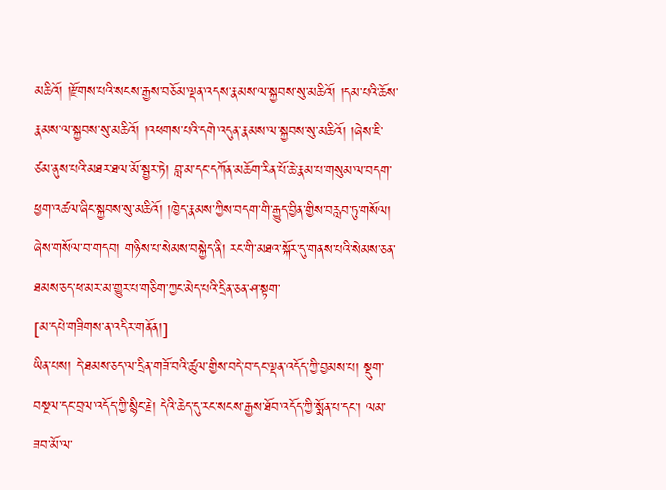མཆིའོ། །རྫོགས་པའི་སངས་རྒྱས་བཅོམ་ལྡན་འདས་རྣམས་ལ་སྐྱབས་སུ་མཆིའོ། །དམ་པའི་ཆོས་རྣམས་ལ་སྐྱབས་སུ་མཆིའོ། །འཕགས་པའི་དགེ་འདུན་རྣམས་ལ་སྐྱབས་སུ་མཆིའོ། །ཞེས་ཇི་ཙམ་ནུས་པའི་མཐར་ཐལ་མོ་སྦྱར་ཏེ། བླ་མ་དང་དཀོན་མཆོག་རིན་པོ་ཆེ་རྣམ་པ་གསུམ་ལ་བདག་ཕྱག་འཚལ་ཞིང་སྐྱབས་སུ་མཆིའོ། །ཁྱེད་རྣམས་ཀྱིས་བདག་གི་རྒྱུད་བྱིན་གྱིས་བརླབ་ཏུ་གསོལ། ཞེས་གསོལ་བ་གདབ། གཉིས་པ་སེམས་བསྐྱེད་ནི། རང་གི་མཐའ་སྐོར་དུ་གནས་པའི་སེམས་ཅན་ཐམས་ཅད་ཕ་མར་མ་གྱུར་པ་གཅིག་ཀྱང་མེད་པའི་དྲིན་ཅན་ཤ་སྟག་
[མ་དཔེ་གཟིགས་ན་འདིར་གནོན།]
ཡིན་པས། དེ་ཐམས་ཅད་ལ་དྲིན་གཟོ་བའི་ཚུལ་གྱིས་བདེ་བ་དང་ལྡན་འདོད་ཀྱི་བྱམས་པ། སྡུག་བསྔལ་དང་བྲལ་འདོད་ཀྱི་སྙིང་རྗེ། དེའི་ཆེད་དུ་རང་སངས་རྒྱས་ཐོབ་འདོད་ཀྱི་སྨོན་པ་དང་། ལམ་ཟབ་མོ་ལ་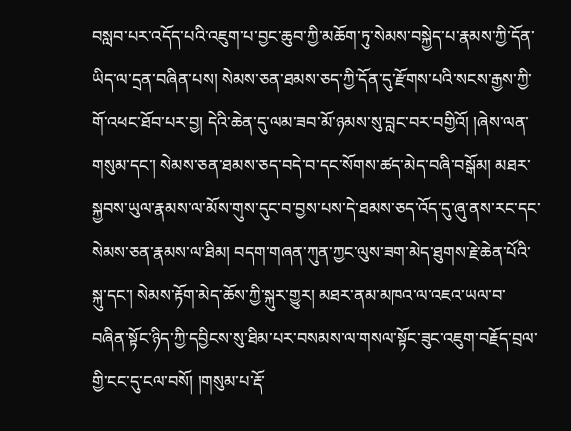བསླབ་པར་འདོད་པའི་འཇུག་པ་བྱང་ཆུབ་ཀྱི་མཆོག་ཏུ་སེམས་བསྐྱེད་པ་རྣམས་ཀྱི་དོན་ཡིད་ལ་དྲན་བཞིན་པས། སེམས་ཅན་ཐམས་ཅད་ཀྱི་དོན་དུ་རྫོགས་པའི་སངས་རྒྱས་ཀྱི་གོ་འཕང་ཐོབ་པར་བྱ། དེའི་ཆེན་དུ་ལམ་ཟབ་མོ་ཉམས་སུ་བླང་བར་བགྱིའོ། །ཞེས་ལན་གསུམ་དང་། སེམས་ཅན་ཐམས་ཅད་བདེ་བ་དང་སོགས་ཚད་མེད་བཞི་བསྒོམ། མཐར་སྐྱབས་ཡུལ་རྣམས་ལ་མོས་གུས་དུང་བ་བྱས་པས་དེ་ཐམས་ཅད་འོད་དུ་ཞུ་ནས་རང་དང་སེམས་ཅན་རྣམས་ལ་ཐིམ། བདག་གཞན་ཀུན་ཀྱང་ལུས་ཟག་མེད་ཐུགས་རྗེ་ཆེན་པོའི་སྐུ་དང་། སེམས་རྟོག་མེད་ཆོས་ཀྱི་སྐུར་གྱུར། མཐར་ནམ་མཁའ་ལ་འཇའ་ཡལ་བ་བཞིན་སྟོང་ཉིད་ཀྱི་དབྱིངས་སུ་ཐིམ་པར་བསམས་ལ་གསལ་སྟོང་ཟུང་འཇུག་བརྗོད་བྲལ་གྱི་ངང་དུ་ངལ་བསོ། །གསུམ་པ་རྡོ་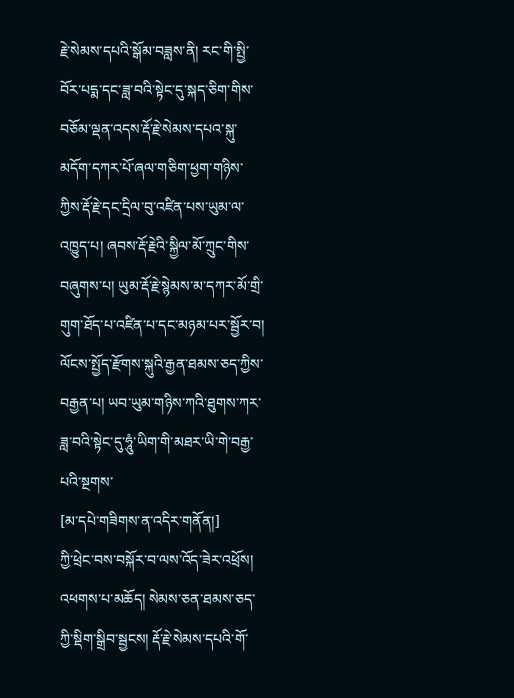རྗེ་སེམས་དཔའི་སྒོམ་བཟླས་ནི། རང་གི་སྤྱི་བོར་པདྨ་དང་ཟླ་བའི་སྟེང་དུ་སྐད་ཅིག་གིས་བཅོམ་ལྡན་འདས་རྡོ་རྗེ་སེམས་དཔའ་སྐུ་མདོག་དཀར་པོ་ཞལ་གཅིག་ཕྱག་གཉིས་ཀྱིས་རྡོ་རྗེ་དང་དྲིལ་བུ་འཛིན་པས་ཡུམ་ལ་འཁྱུད་པ། ཞབས་རྡོ་རྗེའི་སྐྱིལ་མོ་ཀྲུང་གིས་བཞུགས་པ། ཡུམ་རྡོ་རྗེ་སྙེམས་མ་དཀར་མོ་གྲི་གུག་ཐོད་པ་འཛིན་པ་དང་མཉམ་པར་སྦྱོར་བ། ལོངས་སྤྱོད་རྫོགས་སྐུའི་རྒྱན་ཐམས་ཅད་ཀྱིས་བརྒྱན་པ། ཡབ་ཡུམ་གཉིས་ཀའི་ཐུགས་ཀར་ཟླ་བའི་སྟེང་དུ་ཧཱུཾ་ཡིག་གི་མཐར་ཡི་གེ་བརྒྱ་པའི་སྔགས་
[མ་དཔེ་གཟིགས་ན་འདིར་གནོན།]
ཀྱི་ཕྲེང་བས་བསྐོར་བ་ལས་འོད་ཟེར་འཕྲོས། འཕགས་པ་མཆོད། སེམས་ཅན་ཐམས་ཅད་ཀྱི་སྡིག་སྒྲིབ་སྦྱངས། རྡོ་རྗེ་སེམས་དཔའི་གོ་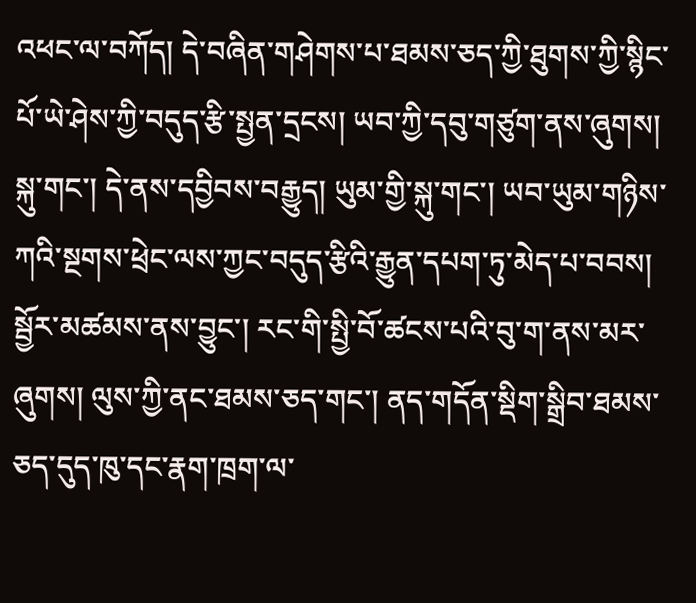འཕང་ལ་བཀོད། དེ་བཞིན་གཤེགས་པ་ཐམས་ཅད་ཀྱི་ཐུགས་ཀྱི་སྙིང་པོ་ཡེ་ཤེས་ཀྱི་བདུད་རྩི་སྤྱན་དྲངས། ཡབ་ཀྱི་དབུ་གཙུག་ནས་ཞུགས། སྐུ་གང་། དེ་ནས་དབྱིབས་བརྒྱུད། ཡུམ་གྱི་སྐུ་གང་། ཡབ་ཡུམ་གཉིས་ཀའི་སྔགས་ཕྲེང་ལས་ཀྱང་བདུད་རྩིའི་རྒྱུན་དཔག་ཏུ་མེད་པ་བབས། སྦྱོར་མཚམས་ནས་བྱུང་། རང་གི་སྤྱི་བོ་ཚངས་པའི་བུ་ག་ནས་མར་ཞུགས། ལུས་ཀྱི་ནང་ཐམས་ཅད་གང་། ནད་གདོན་སྡིག་སྒྲིབ་ཐམས་ཅད་དུད་ཁུ་དང་རྣག་ཁྲག་ལ་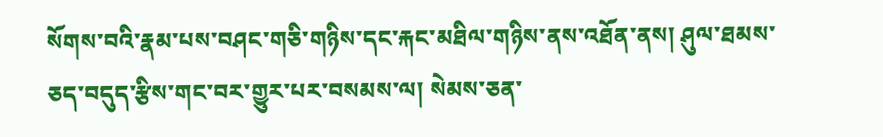སོགས་བའི་རྣམ་པས་བཤང་གཅི་གཉིས་དང་རྐང་མཐིལ་གཉིས་ནས་འཐོན་ནས། ཤུལ་ཐམས་ཅད་བདུད་རྩིས་གང་བར་གྱུར་པར་བསམས་ལ། སེམས་ཅན་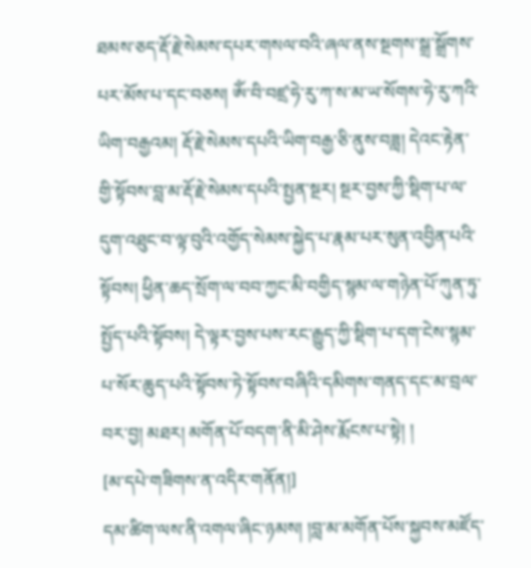ཐམས་ཅད་རྡོ་རྗེ་སེམས་དཔར་གསལ་བའི་ཞལ་ནས་སྔགས་སྒྲ་སྒྲོགས་པར་མོས་པ་དང་བཅས། ཨོཾ་བི་བཛྲ་ཧེ་རུ་ཀ་ས་མ་ཡ་སོགས་ཧེ་རུ་ཀའི་ཡིག་བརྒྱའམ། རྡོ་རྗེ་སེམས་དཔའི་ཡིག་བརྒྱ་ཅི་ནུས་བཟླ། དེའང་རྟེན་གྱི་སྟོབས་བླ་མ་རྡོ་རྗེ་སེམས་དཔའི་སྤྱན་སྔར། སྔར་བྱས་ཀྱི་སྡིག་པ་ལ་དུག་འཐུང་བ་ལྟ་བུའི་འགྱོད་སེམས་སྐྱེད་པ་རྣམ་པར་སུན་འབྱིན་པའི་སྟོབས། ཕྱིན་ཆད་སྲོག་ལ་བབ་ཀྱང་མི་བགྱིད་སྙམ་ལ་གཉེན་པོ་ཀུན་ཏུ་སྤྱོད་པའི་སྟོབས། དེ་ལྟར་བྱས་པས་རང་རྒྱུད་ཀྱི་སྡིག་པ་དག་ངེས་སྙམ་པ་སོར་ཆུད་པའི་སྟོབས་ཏེ་སྟོབས་བཞིའི་དམིགས་གནད་དང་མ་བྲལ་བར་བྱ། མཐར། མགོན་པོ་བདག་ནི་མི་ཤེས་རྨོངས་པ་སྟེ། །
[མ་དཔེ་གཟིགས་ན་འདིར་གནོན།]
དམ་ཚིག་ལས་ནི་འགལ་ཞིང་ཉམས། །བླ་མ་མགོན་པོས་སྐྱབས་མཛོད་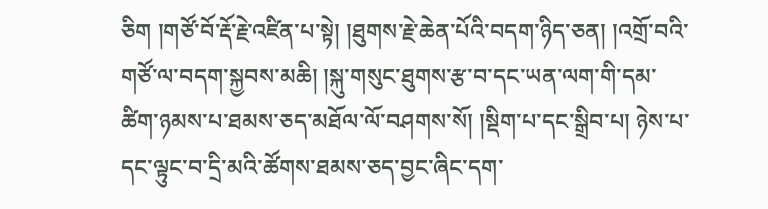ཅིག །གཙོ་བོ་རྡོ་རྗེ་འཛིན་པ་སྟེ། །ཐུགས་རྗེ་ཆེན་པོའི་བདག་ཉིད་ཅན། །འགྲོ་བའི་གཙོ་ལ་བདག་སྐྱབས་མཆི། །སྐུ་གསུང་ཐུགས་རྩ་བ་དང་ཡན་ལག་གི་དམ་ཚིག་ཉམས་པ་ཐམས་ཅད་མཐོལ་ལོ་བཤགས་སོ། །སྡིག་པ་དང་སྒྲིབ་པ། ཉེས་པ་དང་ལྟུང་བ་དྲི་མའི་ཚོགས་ཐམས་ཅད་བྱང་ཞིང་དག་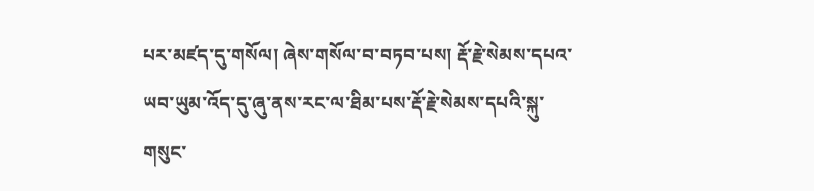པར་མཛད་དུ་གསོལ། ཞེས་གསོལ་བ་བཏབ་པས། རྡོ་རྗེ་སེམས་དཔའ་ཡབ་ཡུམ་འོད་དུ་ཞུ་ནས་རང་ལ་ཐིམ་པས་རྡོ་རྗེ་སེམས་དཔའི་སྐུ་གསུང་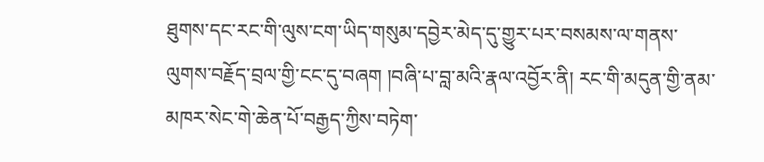ཐུགས་དང་རང་གི་ལུས་ངག་ཡིད་གསུམ་དབྱེར་མེད་དུ་གྱུར་པར་བསམས་ལ་གནས་ལུགས་བརྗོད་བྲལ་གྱི་ངང་དུ་བཞག །བཞི་པ་བླ་མའི་རྣལ་འབྱོར་ནི། རང་གི་མདུན་གྱི་ནམ་མཁར་སེང་གེ་ཆེན་པོ་བརྒྱད་ཀྱིས་བཏེག་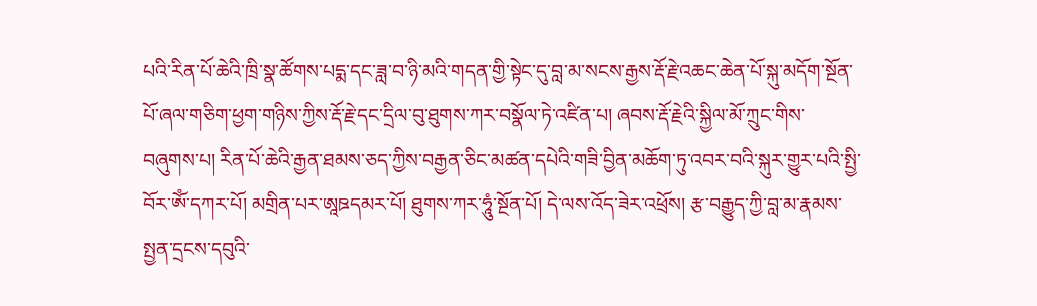པའི་རིན་པོ་ཆེའི་ཁྲི་སྣ་ཚོགས་པདྨ་དང་ཟླ་བ་ཉི་མའི་གདན་གྱི་སྟེང་དུ་བླ་མ་སངས་རྒྱས་རྡོ་རྗེ་འཆང་ཆེན་པོ་སྐུ་མདོག་སྔོན་པོ་ཞལ་གཅིག་ཕྱག་གཉིས་ཀྱིས་རྡོ་རྗེ་དང་དྲིལ་བུ་ཐུགས་ཀར་བསྣོལ་ཏེ་འཛིན་པ། ཞབས་རྡོ་རྗེའི་སྐྱིལ་མོ་ཀྲུང་གིས་བཞུགས་པ། རིན་པོ་ཆེའི་རྒྱན་ཐམས་ཅད་ཀྱིས་བརྒྱན་ཅིང་མཚན་དཔེའི་གཟི་བྱིན་མཆོག་ཏུ་འབར་བའི་སྐུར་གྱུར་པའི་སྤྱི་བོར་ཨོཾ་དཀར་པོ། མགྲིན་པར་ཨཱཋདམར་པོ། ཐུགས་ཀར་ཧཱུཾ་སྔོན་པོ། དེ་ལས་འོད་ཟེར་འཕྲོས། རྩ་བརྒྱུད་ཀྱི་བླ་མ་རྣམས་སྤྱན་དྲངས་དབུའི་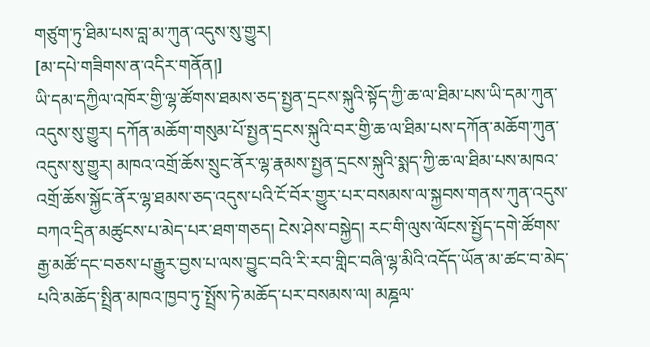གཙུག་ཏུ་ཐིམ་པས་བླ་མ་ཀུན་འདུས་སུ་གྱུར།
[མ་དཔེ་གཟིགས་ན་འདིར་གནོན།]
ཡི་དམ་དཀྱིལ་འཁོར་གྱི་ལྷ་ཚོགས་ཐམས་ཅད་སྤྱན་དྲངས་སྐུའི་སྟོད་ཀྱི་ཆ་ལ་ཐིམ་པས་ཡི་དམ་ཀུན་འདུས་སུ་གྱུར། དཀོན་མཆོག་གསུམ་པོ་སྤྱན་དྲངས་སྐུའི་བར་གྱི་ཆ་ལ་ཐིམ་པས་དཀོན་མཆོག་ཀུན་འདུས་སུ་གྱུར། མཁའ་འགྲོ་ཆོས་སྲུང་ནོར་ལྷ་རྣམས་སྤྱན་དྲངས་སྐུའི་སྨད་ཀྱི་ཆ་ལ་ཐིམ་པས་མཁའ་འགྲོ་ཆོས་སྐྱོང་ནོར་ལྷ་ཐམས་ཅད་འདུས་པའི་ངོ་བོར་གྱུར་པར་བསམས་ལ་སྐྱབས་གནས་ཀུན་འདུས་བཀའ་དྲིན་མཚུངས་པ་མེད་པར་ཐག་གཅད། ངེས་ཤེས་བསྐྱེད། རང་གི་ལུས་ལོངས་སྤྱོད་དགེ་ཚོགས་རྒྱ་མཚོ་དང་བཅས་པ་རྒྱུར་བྱས་པ་ལས་བྱུང་བའི་རི་རབ་གླིང་བཞི་ལྷ་མིའི་འདོད་ཡོན་མ་ཚང་བ་མེད་པའི་མཆོད་སྤྲིན་མཁའ་ཁྱབ་ཏུ་སྤྲོས་ཏེ་མཆོད་པར་བསམས་ལ། མཎྜལ་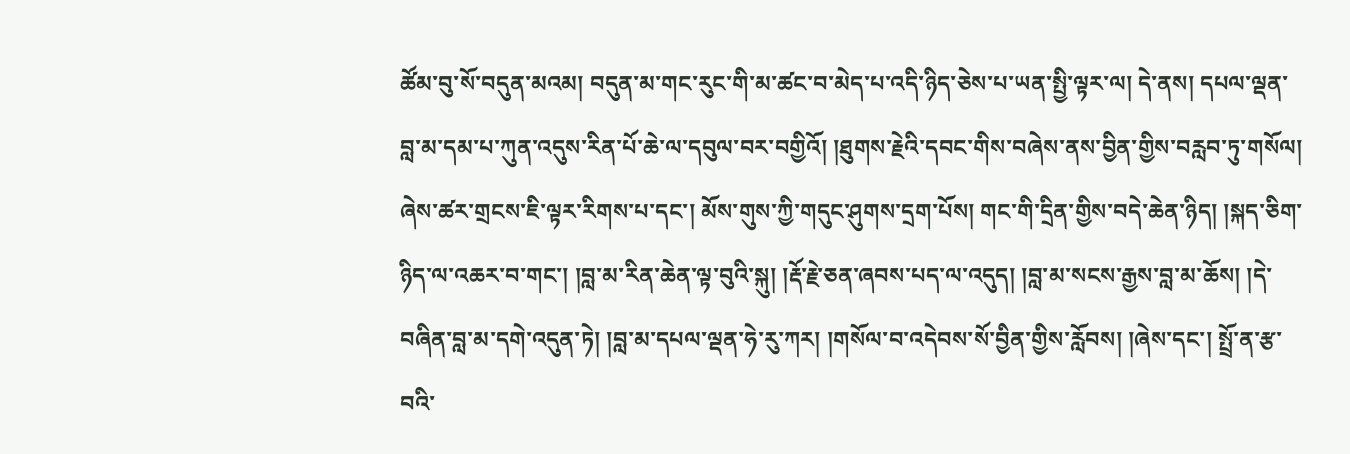ཚོམ་བུ་སོ་བདུན་མའམ། བདུན་མ་གང་རུང་གི་མ་ཚང་བ་མེད་པ་འདི་ཉིད་ཅེས་པ་ཡན་སྤྱི་ལྟར་ལ། དེ་ནས། དཔལ་ལྡན་བླ་མ་དམ་པ་ཀུན་འདུས་རིན་པོ་ཆེ་ལ་དབུལ་བར་བགྱིའོ། །ཐུགས་རྗེའི་དབང་གིས་བཞེས་ནས་བྱིན་གྱིས་བརླབ་ཏུ་གསོལ། ཞེས་ཚར་གྲངས་ཇི་ལྟར་རིགས་པ་དང་། མོས་གུས་ཀྱི་གདུང་ཤུགས་དྲག་པོས། གང་གི་དྲིན་གྱིས་བདེ་ཆེན་ཉིད། །སྐད་ཅིག་ཉིད་ལ་འཆར་བ་གང་། །བླ་མ་རིན་ཆེན་ལྟ་བུའི་སྐུ། །རྡོ་རྗེ་ཅན་ཞབས་པད་ལ་འདུད། །བླ་མ་སངས་རྒྱས་བླ་མ་ཆོས། །དེ་བཞིན་བླ་མ་དགེ་འདུན་ཏེ། །བླ་མ་དཔལ་ལྡན་ཧེ་རུ་ཀར། །གསོལ་བ་འདེབས་སོ་བྱིན་གྱིས་རློབས། །ཞེས་དང་། སྤྲོ་ན་རྩ་བའི་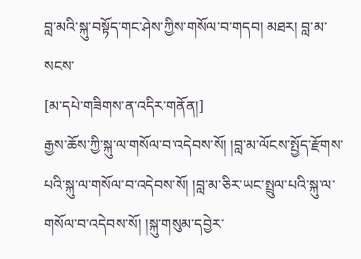བླ་མའི་སྐུ་བསྟོད་གང་ཤེས་ཀྱིས་གསོལ་བ་གདབ། མཐར། བླ་མ་སངས་
[མ་དཔེ་གཟིགས་ན་འདིར་གནོན།]
རྒྱས་ཆོས་ཀྱི་སྐུ་ལ་གསོལ་བ་འདེབས་སོ། །བླ་མ་ལོངས་སྤྱོད་རྫོགས་པའི་སྐུ་ལ་གསོལ་བ་འདེབས་སོ། །བླ་མ་ཅིར་ཡང་སྤྲུལ་པའི་སྐུ་ལ་གསོལ་བ་འདེབས་སོ། །སྐུ་གསུམ་དབྱེར་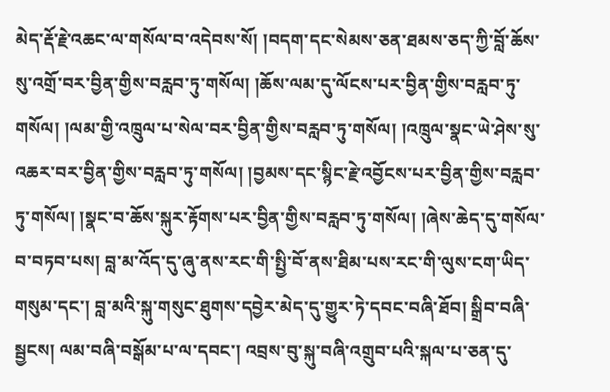མེད་རྡོ་རྗེ་འཆང་ལ་གསོལ་བ་འདེབས་སོ། །བདག་དང་སེམས་ཅན་ཐམས་ཅད་ཀྱི་བློ་ཆོས་སུ་འགྲོ་བར་བྱིན་གྱིས་བརླབ་ཏུ་གསོལ། །ཆོས་ལམ་དུ་ལོངས་པར་བྱིན་གྱིས་བརླབ་ཏུ་གསོལ། །ལམ་གྱི་འཁྲུལ་པ་སེལ་བར་བྱིན་གྱིས་བརླབ་ཏུ་གསོལ། །འཁྲུལ་སྣང་ཡེ་ཤེས་སུ་འཆར་བར་བྱིན་གྱིས་བརླབ་ཏུ་གསོལ། །བྱམས་དང་སྙིང་རྗེ་འབྱོངས་པར་བྱིན་གྱིས་བརླབ་ཏུ་གསོལ། །སྣང་བ་ཆོས་སྐུར་རྟོགས་པར་བྱིན་གྱིས་བརླབ་ཏུ་གསོལ། །ཞེས་ཆེད་དུ་གསོལ་བ་བཏབ་པས། བླ་མ་འོད་དུ་ཞུ་ནས་རང་གི་སྤྱི་བོ་ནས་ཐིམ་པས་རང་གི་ལུས་ངག་ཡིད་གསུམ་དང་། བླ་མའི་སྐུ་གསུང་ཐུགས་དབྱེར་མེད་དུ་གྱུར་ཏེ་དབང་བཞི་ཐོབ། སྒྲིབ་བཞི་སྦྱངས། ལམ་བཞི་བསྒོམ་པ་ལ་དབང་། འབྲས་བུ་སྐུ་བཞི་འགྲུབ་པའི་སྐལ་པ་ཅན་དུ་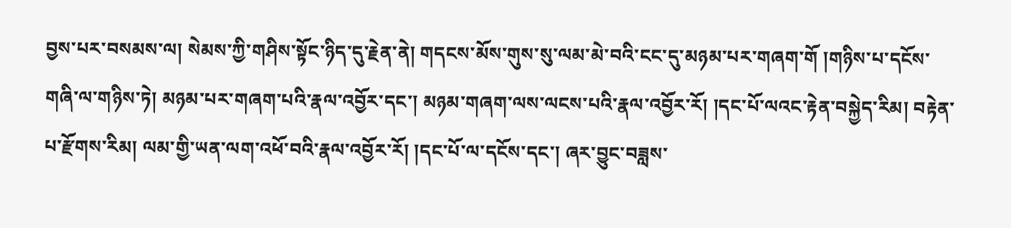བྱས་པར་བསམས་ལ། སེམས་ཀྱི་གཤིས་སྟོང་ཉིད་དུ་རྗེན་ནེ། གདངས་མོས་གུས་སུ་ལམ་མེ་བའི་ངང་དུ་མཉམ་པར་གཞག་གོ །གཉིས་པ་དངོས་གཞི་ལ་གཉིས་ཏེ། མཉམ་པར་གཞག་པའི་རྣལ་འབྱོར་དང་། མཉམ་གཞག་ལས་ལངས་པའི་རྣལ་འབྱོར་རོ། །དང་པོ་ལའང་རྟེན་བསྐྱེད་རིམ། བརྟེན་པ་རྫོགས་རིམ། ལམ་གྱི་ཡན་ལག་འཕོ་བའི་རྣལ་འབྱོར་རོ། །དང་པོ་ལ་དངོས་དང་། ཞར་བྱུང་བཟླས་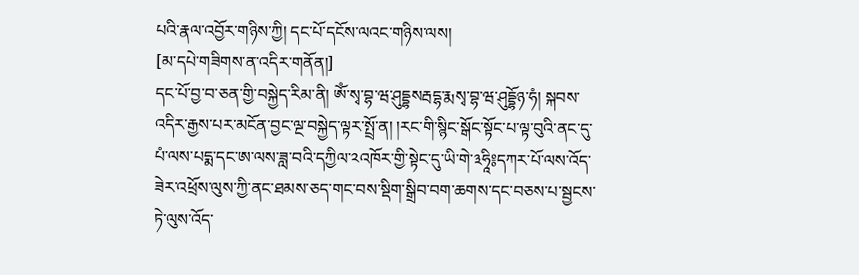པའི་རྣལ་འབྱོར་གཉིས་ཀྱི། དང་པོ་དངོས་ལའང་གཉིས་ལས།
[མ་དཔེ་གཟིགས་ན་འདིར་གནོན།]
དང་པོ་བྱ་བ་ཅན་གྱི་བསྐྱེད་རིམ་ནི། ཨོཾ་སྭ་བྷ་ཝ་ཤུདྡྷསརྦདྷ་རྨསྭ་བྷ་ཝ་ཤུདྡྷོཉ་ཧཾ། སྐབས་འདིར་རྒྱས་པར་མངོན་བྱང་ལྔ་བསྐྱེད་ལྟར་སྤྲོ་ན། །རང་གི་སྙིང་སྒོང་སྟོང་པ་ལྟ་བུའི་ནང་དུ་པཾ་ལས་པདྨ་དང་ཨ་ལས་ཟླ་བའི་དཀྱིལ་༢འཁོར་གྱི་སྟེང་དུ་ཡི་གེ་༣ཧཱི༔དཀར་པོ་ལས་འོད་ཟེར་འཕྲོས་ལུས་ཀྱི་ནང་ཐམས་ཅད་གང་བས་སྡིག་སྒྲིབ་བག་ཆགས་དང་བཅས་པ་སྦྱངས་ཏེ་ལུས་འོད་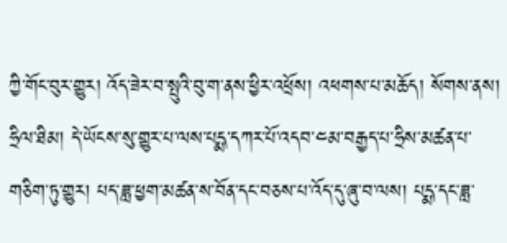ཀྱི་གོང་བུར་གྱུར། འོད་ཟེར་བ་སྤུའི་བུ་ག་ནས་ཕྱིར་འཕྲོས། འཕགས་པ་མཆོད། སོགས་ནས། ཧྲིལ་ཐིམ། དེ་ཡོངས་སུ་གྱུར་པ་ལས་པདྨ་དཀར་པོ་འདབ་༤མ་བརྒྱད་པ་ཧྲིས་མཚན་པ་གཅིག་ཏུ་གྱུར། པད་ཟླ་ཕྱག་མཚན་ས་བོན་དང་བཅས་པ་འོད་དུ་ཞུ་བ་ལས། པདྨ་དང་ཟླ་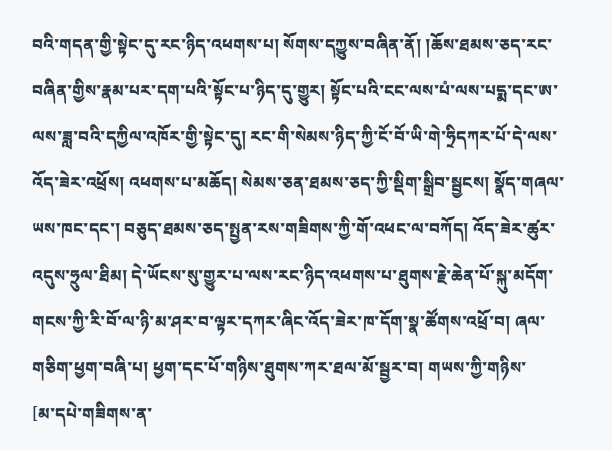བའི་གདན་གྱི་སྟེང་དུ་རང་ཉིད་འཕགས་པ། སོགས་དཀྱུས་བཞིན་ནོ། །ཆོས་ཐམས་ཅད་རང་བཞིན་གྱིས་རྣམ་པར་དག་པའི་སྟོང་པ་ཉིད་དུ་གྱུར། སྟོང་པའི་ངང་ལས་པཾ་ལས་པདྨ་དང་ཨ་ལས་ཟླ་བའི་དཀྱིལ་འཁོར་གྱི་སྟེང་དུ། རང་གི་སེམས་ཉིད་ཀྱི་ངོ་བོ་ཡི་གེ་ཧྲིདཀར་པོ་དེ་ལས་འོད་ཟེར་འཕྲོས། འཕགས་པ་མཆོད། སེམས་ཅན་ཐམས་ཅད་ཀྱི་སྡིག་སྒྲིབ་སྦྱངས། སྣོད་གཞལ་ཡས་ཁང་དང་། བཅུད་ཐམས་ཅད་སྤྱན་རས་གཟིགས་ཀྱི་གོ་འཕང་ལ་བཀོད། འོད་ཟེར་ཚུར་འདུས་ཧྲུལ་ཐིམ། དེ་ཡོངས་སུ་གྱུར་པ་ལས་རང་ཉིད་འཕགས་པ་ཐུགས་རྗེ་ཆེན་པོ་སྐུ་མདོག་གངས་ཀྱི་རི་བོ་ལ་ཉི་མ་ཤར་བ་ལྟར་དཀར་ཞིང་འོད་ཟེར་ཁ་དོག་སྣ་ཚོགས་འཕྲོ་བ། ཞལ་གཅིག་ཕྱག་བཞི་པ། ཕྱག་དང་པོ་གཉིས་ཐུགས་ཀར་ཐལ་མོ་སྦྱར་བ། གཡས་ཀྱི་གཉིས་
[མ་དཔེ་གཟིགས་ན་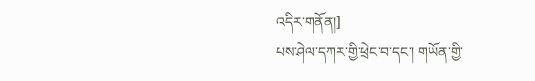འདིར་གནོན།]
པས་ཤེལ་དཀར་གྱི་ཕྲེང་བ་དང་། གཡོན་གྱི་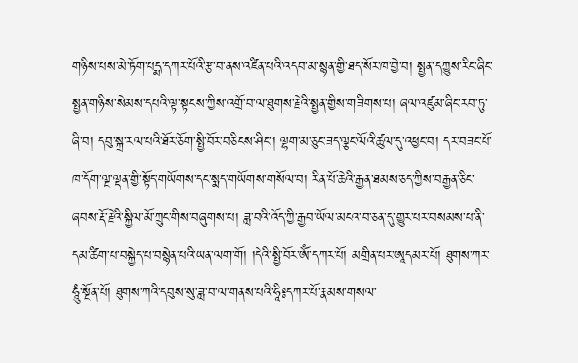གཉིས་པས་མེ་ཏོག་པདྨ་དཀར་པོའི་རྩ་བ་ནས་འཛིན་པའི་འདབ་མ་སྙན་གྱི་ཐད་སོར་ཁ་བྱེ་བ། སྤྱན་དཀྱུས་རིང་ཞིང་སྤྱན་གཉིས་སེམས་དཔའི་ལྟ་སྟངས་ཀྱིས་འགྲོ་བ་ལ་ཐུགས་རྗེའི་སྤྱན་གྱིས་གཟིགས་པ། ཞལ་འཛུམ་ཞིང་རབ་ཏུ་ཞི་བ། དབུ་སྐྲ་རལ་པའི་ཐོར་ཅོག་སྤྱི་བོར་བཅིངས་ཤིང་། ལྷག་མ་ཅུང་ཟད་ལྕང་ལོའི་ཚུལ་དུ་འཕྱང་བ། དར་བཟང་པོ་ཁ་དོག་ལྔ་ལྡན་གྱི་སྟོད་གཡོགས་དང་སྨད་གཡོགས་གསོལ་བ། རིན་པོ་ཆེའི་རྒྱན་ཐམས་ཅད་ཀྱིས་བརྒྱན་ཅིང་ཞབས་རྡོ་རྗེའི་སྐྱིལ་མོ་ཀྲུང་གིས་བཞུགས་པ། ཟླ་བའི་འོད་ཀྱི་རྒྱབ་ཡོལ་མངའ་བ་ཅན་དུ་གྱུར་པར་བསམས་པ་ནི་དམ་ཚིག་པ་བསྐྱེད་པ་བསྙེན་པའི་ཡན་ལག་གོ། །དེའི་སྤྱི་བོར་ཨོཾ་དཀར་པོ། མགྲིན་པར་ཨཱདམར་པོ། ཐུགས་ཀར་ཧཱུཾ་སྔོན་པོ། ཐུགས་ཀའི་དབུས་སུ་ཟླ་བ་ལ་གནས་པའི་ཧཱི༔དཀར་པོ་རྣམས་གསལ་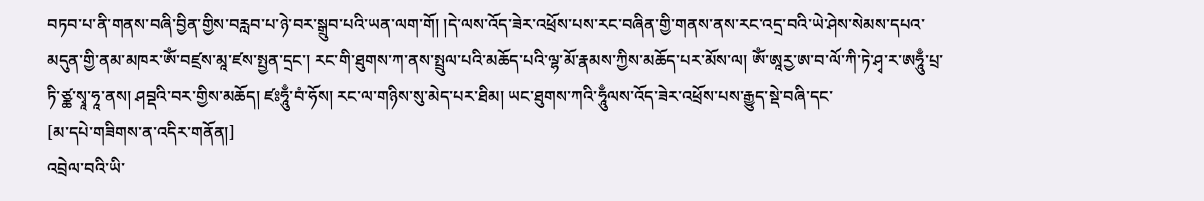བཏབ་པ་ནི་གནས་བཞི་བྱིན་གྱིས་བརླབ་པ་ཉེ་བར་སྒྲུབ་པའི་ཡན་ལག་གོ། །དེ་ལས་འོད་ཟེར་འཕྲོས་པས་རང་བཞིན་གྱི་གནས་ནས་རང་འདྲ་བའི་ཡེ་ཤེས་སེམས་དཔའ་མདུན་གྱི་ནམ་མཁར་ཨོཾ་བཛྲས་མཱ་ཛས་སྤྱན་དྲང་། རང་གི་ཐུགས་ཀ་ནས་སྤྲུལ་པའི་མཆོད་པའི་ལྷ་མོ་རྣམས་ཀྱིས་མཆོད་པར་མོས་ལ། ཨོཾ་ཨཱརྱ་ཨ་བ་ལོ་ཀི་ཏེ་ཤྭ་ར་ཨཧཱུྃ་པྲ་ཏི་ཙྪ་སྭཱ་ཧཱ་ནས། ཤབྡའི་བར་གྱིས་མཆོད། ཛཿཧཱུྃ་བཾ་ཧོས། རང་ལ་གཉིས་སུ་མེད་པར་ཐིམ། ཡང་ཐུགས་ཀའི་ཧཱུྃལས་འོད་ཟེར་འཕྲོས་པས་རྒྱུད་སྡེ་བཞི་དང་
[མ་དཔེ་གཟིགས་ན་འདིར་གནོན།]
འབྲེལ་བའི་ཡི་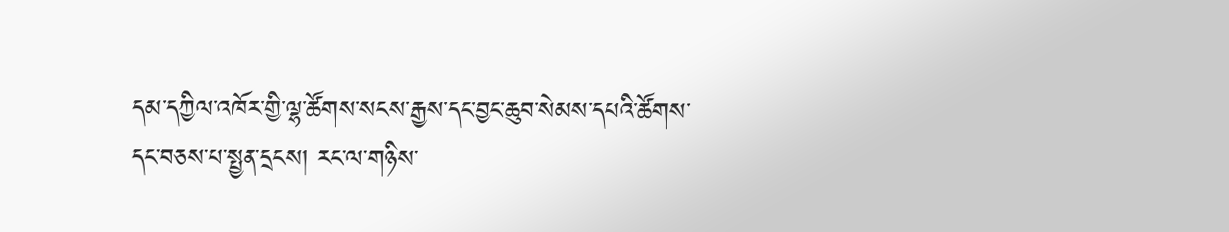དམ་དཀྱིལ་འཁོར་གྱི་ལྷ་ཚོགས་སངས་རྒྱས་དང་བྱང་ཆུབ་སེམས་དཔའི་ཚོགས་དང་བཅས་པ་སྤྱན་དྲངས། རང་ལ་གཉིས་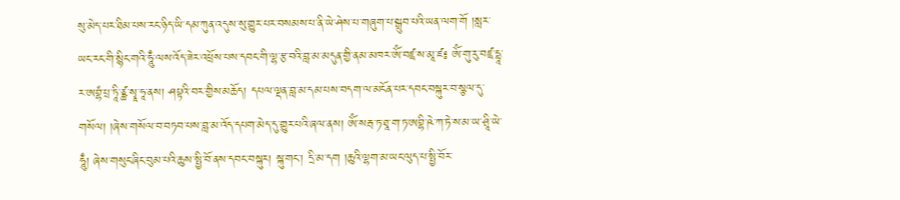སུ་མེད་པར་ཐིམ་པས་རང་ཉིད་ཡི་དམ་ཀུན་འདུས་སུ་གྱུར་པར་བསམས་པ་ནི་ཡེ་ཤེས་པ་གཞུག་པ་སྒྲུབ་པའི་ཡན་ལག་གོ །སླར་ཡང་རང་གི་སྙིང་གའི་ཧཱུྃ་ལས་འོད་ཟེར་འཕྲོས་པས་དབང་གི་ལྷ་རྩ་བའི་བླ་མ་མདུན་གྱི་ནམ་མཁར་ཨོཾ་བཛྲ་ས་མཱ་ཛ༔ ཨོཾ་གུ་རུ་བཛྲ་དྷཱ་ར་ཨབྷཾ་པྲ་ཏཱི་ཙྪ་སྭཱ་ཧཱ་ནས། ཤཔྟའི་བར་གྱིས་མཆོད། དཔལ་ལྡན་བླ་མ་དམ་པས་བདག་ལ་མངོན་པར་དབང་བསྐུར་བ་སྩལ་དུ་གསོལ། །ཞེས་གསོལ་བ་བཏབ་པས་བླ་མ་འོད་དཔག་མེད་དུ་གྱུར་པའི་ཞལ་ནས། ཨོཾ་སརྦ་ཏ་ཐཱ་ག་ཏ་ཨབྷི་ཥེ་ཀ་ཏེ་ས་མ་ཡ་ཤྲཱི་ཡེ་ཧཱུྃ། ཞེས་གསུང་ཞིང་བུམ་པའི་ཆུས་སྤྱི་བོ་ནས་དབང་བསྐུར། སྐུ་གང་། དྲི་མ་དག །ཆུའི་ལྷག་མ་ཡང་ལུད་པ་སྤྱི་བོར་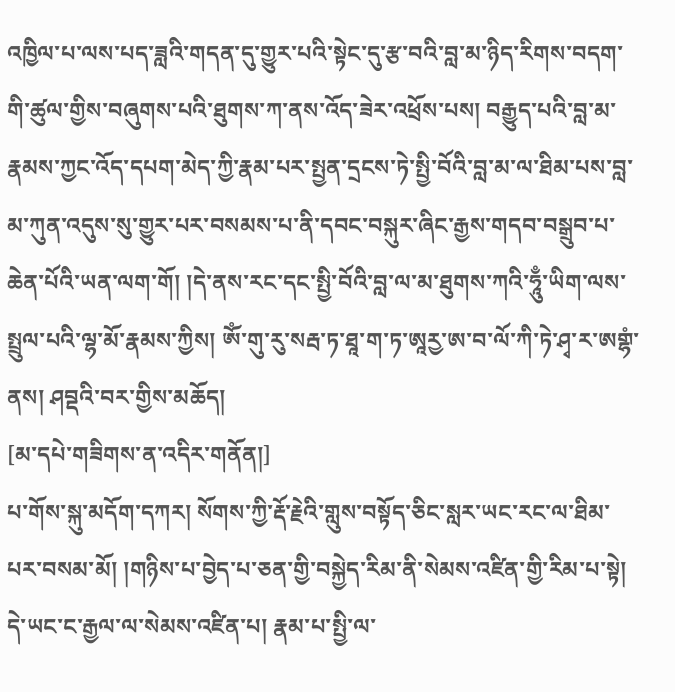འཁྱིལ་པ་ལས་པད་ཟླའི་གདན་དུ་གྱུར་པའི་སྟེང་དུ་རྩ་བའི་བླ་མ་ཉིད་རིགས་བདག་གི་ཚུལ་གྱིས་བཞུགས་པའི་ཐུགས་ཀ་ནས་འོད་ཟེར་འཕྲོས་པས། བརྒྱུད་པའི་བླ་མ་རྣམས་ཀྱང་འོད་དཔག་མེད་ཀྱི་རྣམ་པར་སྤྱན་དྲངས་ཏེ་སྤྱི་བོའི་བླ་མ་ལ་ཐིམ་པས་བླ་མ་ཀུན་འདུས་སུ་གྱུར་པར་བསམས་པ་ནི་དབང་བསྐུར་ཞིང་རྒྱས་གདབ་བསྒྲུབ་པ་ཆེན་པོའི་ཡན་ལག་གོ། །དེ་ནས་རང་དང་སྤྱི་བོའི་བླ་ལ་མ་ཐུགས་ཀའི་ཧཱུྃ་ཡིག་ལས་སྤྲུལ་པའི་ལྷ་མོ་རྣམས་ཀྱིས། ཨོཾ་གུ་རུ་སརྦ་ཏ་ཐཱ་ག་ཏ་ཨཱརྱ་ཨ་བ་ལོ་ཀི་ཏེ་ཤྭ་ར་ཨགྷཾ་ནས། ཤབྡའི་བར་གྱིས་མཆོད།
[མ་དཔེ་གཟིགས་ན་འདིར་གནོན།]
པ་གོས་སྐུ་མདོག་དཀར། སོགས་ཀྱི་རྡོ་རྗེའི་གླུས་བསྟོད་ཅིང་སླར་ཡང་རང་ལ་ཐིམ་པར་བསམ་མོ། །གཉིས་པ་བྱེད་པ་ཅན་གྱི་བསྐྱེད་རིམ་ནི་སེམས་འཛིན་གྱི་རིམ་པ་སྟེ། དེ་ཡང་ང་རྒྱལ་ལ་སེམས་འཛིན་པ། རྣམ་པ་སྤྱི་ལ་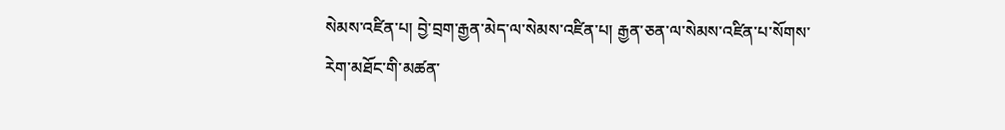སེམས་འཛིན་པ། བྱེ་བྲག་རྒྱན་མེད་ལ་སེམས་འཛིན་པ། རྒྱན་ཅན་ལ་སེམས་འཛིན་པ་སོགས་རེག་མཐོང་གི་མཚན་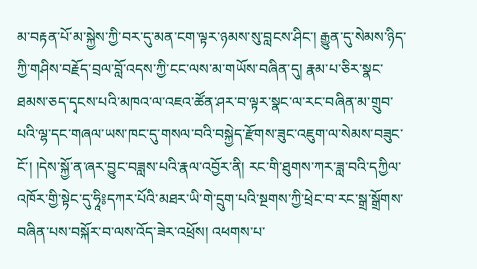མ་བརྟན་པོ་མ་སྐྱེས་ཀྱི་བར་དུ་མན་ངག་ལྟར་ཉམས་སུ་བླངས་ཤིང་། རྒྱུན་དུ་སེམས་ཉིད་ཀྱི་གཤིས་བརྗོད་བྲལ་བློ་འདས་ཀྱི་ངང་ལས་མ་གཡོས་བཞིན་དུ། རྣམ་པ་ཅིར་སྣང་ཐམས་ཅད་དྭངས་པའི་མཁའ་ལ་འཇའ་ཚོན་ཤར་བ་ལྟར་སྣང་ལ་རང་བཞིན་མ་གྲུབ་པའི་ལྷ་དང་གཞལ་ཡས་ཁང་དུ་གསལ་བའི་བསྐྱེད་རྫོགས་ཟུང་འཇུག་ལ་སེམས་བཟུང་ངོ་། །དེས་སྐྱོ་ན་ཞར་བྱུང་བཟླས་པའི་རྣལ་འབྱོར་ནི། རང་གི་ཐུགས་ཀར་ཟླ་བའི་དཀྱིལ་འཁོར་གྱི་སྟེང་དུ་ཧཱི༔དཀར་པོའི་མཐར་ཡི་གེ་དྲུག་པའི་སྔགས་ཀྱི་ཕྲེང་བ་རང་སྒྲ་སྒྲོགས་བཞིན་པས་བསྐོར་བ་ལས་འོད་ཟེར་འཕྲོས། འཕགས་པ་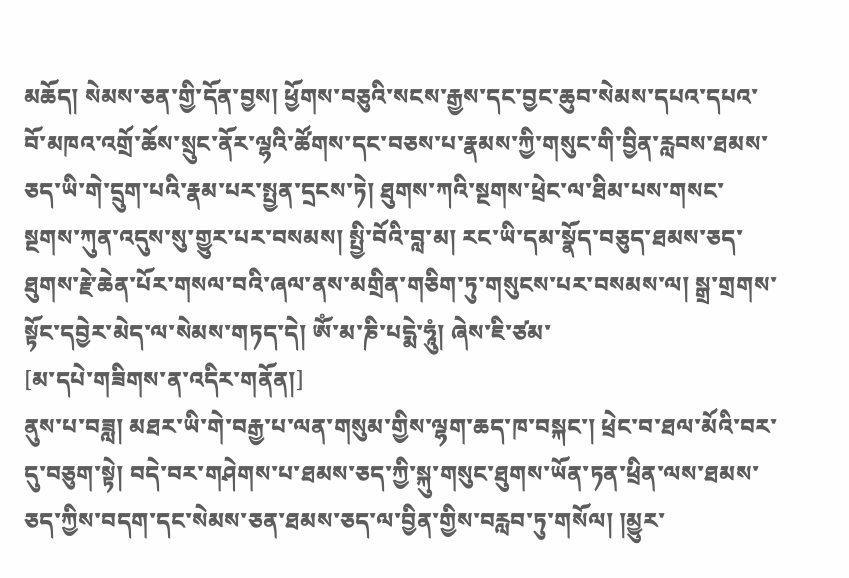མཆོད། སེམས་ཅན་གྱི་དོན་བྱས། ཕྱོགས་བཅུའི་སངས་རྒྱས་དང་བྱང་ཆུབ་སེམས་དཔའ་དཔའ་བོ་མཁའ་འགྲོ་ཆོས་སྲུང་ནོར་ལྷའི་ཚོགས་དང་བཅས་པ་རྣམས་ཀྱི་གསུང་གི་བྱིན་རླབས་ཐམས་ཅད་ཡི་གེ་དྲུག་པའི་རྣམ་པར་སྤྱན་དྲངས་ཏེ། ཐུགས་ཀའི་སྔགས་ཕྲེང་ལ་ཐིམ་པས་གསང་སྔགས་ཀུན་འདུས་སུ་གྱུར་པར་བསམས། སྤྱི་བོའི་བླ་མ། རང་ཡི་དམ་སྣོད་བཅུད་ཐམས་ཅད་ཐུགས་རྗེ་ཆེན་པོར་གསལ་བའི་ཞལ་ནས་མགྲིན་གཅིག་ཏུ་གསུངས་པར་བསམས་ལ། སྒྲ་གྲགས་སྟོང་དབྱེར་མེད་ལ་སེམས་གཏད་དེ། ཨོཾ་མ་ཎི་པདྨེ་ཧཱུཾ། ཞེས་ཇི་ཙམ་
[མ་དཔེ་གཟིགས་ན་འདིར་གནོན།]
ནུས་པ་བཟླ། མཐར་ཡི་གེ་བརྒྱ་པ་ལན་གསུམ་གྱིས་ལྷག་ཆད་ཁ་བསྐང་། ཕྲེང་བ་ཐལ་མོའི་བར་དུ་བཅུག་སྟེ། བདེ་བར་གཤེགས་པ་ཐམས་ཅད་ཀྱི་སྐུ་གསུང་ཐུགས་ཡོན་ཏན་ཕྲིན་ལས་ཐམས་ཅད་ཀྱིས་བདག་དང་སེམས་ཅན་ཐམས་ཅད་ལ་བྱིན་གྱིས་བརླབ་ཏུ་གསོལ། །མྱུར་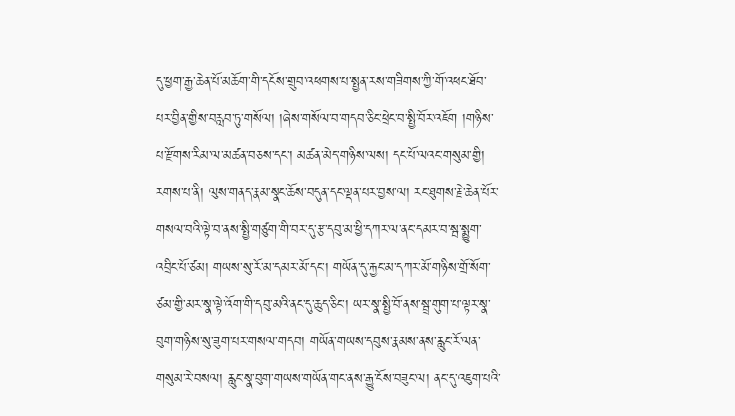དུ་ཕྱག་རྒྱ་ཆེན་པོ་མཆོག་གི་དངོས་གྲུབ་འཕགས་པ་སྤྱན་རས་གཟིགས་ཀྱི་གོ་འཕང་ཐོབ་པར་བྱིན་གྱིས་བརླབ་ཏུ་གསོལ། །ཞེས་གསོལ་བ་གདབ་ཅིང་ཕྲེང་བ་སྤྱི་བོར་འཇོག །གཉིས་པ་རྫོགས་རིམ་ལ་མཚན་བཅས་དང་། མཚན་མེད་གཉིས་ལས། དང་པོ་ལའང་གསུམ་གྱི། རགས་པ་ནི། ལུས་གནད་རྣམ་སྣང་ཆོས་བདུན་དང་ལྡན་པར་བྱས་ལ། རང་ཐུགས་རྗེ་ཆེན་པོར་གསལ་བའི་ལྟེ་བ་ནས་སྤྱི་གཙུག་གི་བར་དུ་རྩ་དབུ་མ་ཕྱི་དཀར་ལ་ནང་དམར་བ་སྦ་སྨྱུག་འབྲིང་པོ་ཙམ། གཡས་སུ་རོ་མ་དམར་མོ་དང་། གཡོན་དུ་རྐྱང་མ་དཀར་མོ་གཉིས་གྲོ་སོག་ཙམ་གྱི་མར་སྣ་ལྟེ་འོག་གི་དབུ་མའི་ནང་དུ་ཆུད་ཅིང་། ཡར་སྣ་སྤྱི་བོ་ནས་སྦྲ་གུག་པ་ལྟར་སྣ་བུག་གཉིས་སུ་ཟུག་པར་གསལ་གདབ། གཡོན་གཡས་དབུས་རྣམས་ནས་རླུང་རོ་ལན་གསུམ་རེ་བསལ། རླུང་སྣ་བུག་གཡས་གཡོན་གང་ནས་རྒྱུ་ངོས་བཟུང་ལ། ནང་དུ་འཇུག་པའི་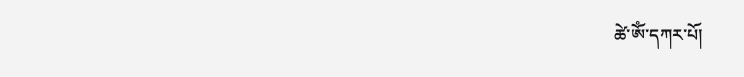ཚེ་ཨོཾ་དཀར་པོ།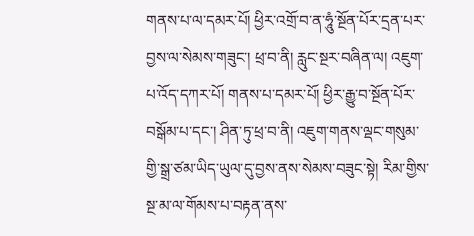གནས་པ་ལ་དམར་པོ། ཕྱིར་འགྲོ་བ་ན་ཧཱུཾ་སྔོན་པོར་དྲན་པར་བྱས་ལ་སེམས་གཟུང་། ཕྲ་བ་ནི། རླུང་སྔར་བཞིན་ལ། འཇུག་པ་འོད་དཀར་པོ། གནས་པ་དམར་པོ། ཕྱིར་རྒྱུ་བ་སྔོན་པོར་བསྒོམ་པ་དང་། ཤིན་ཏུ་ཕྲ་བ་ནི། འཇུག་གནས་ལྡང་གསུམ་གྱི་སྒྲ་ཙམ་ཡིད་ཡུལ་དུ་བྱས་ནས་སེམས་བཟུང་སྟེ། རིམ་གྱིས་སྔ་མ་ལ་གོམས་པ་བརྟན་ནས་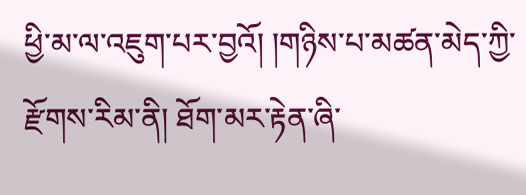ཕྱི་མ་ལ་འཇུག་པར་བྱའོ། །གཉིས་པ་མཚན་མེད་ཀྱི་རྫོགས་རིམ་ནི། ཐོག་མར་རྟེན་ཞི་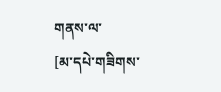གནས་ལ་
[མ་དཔེ་གཟིགས་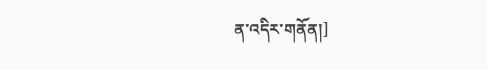ན་འདིར་གནོན།]